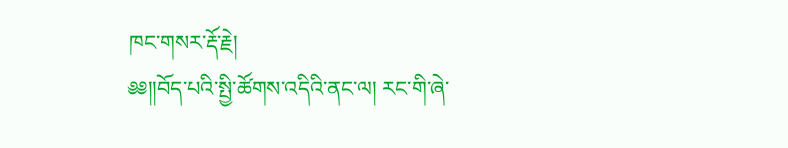ཁང་གསར་རྡོ་རྗེ།
༅༅།།བོད་པའི་སྤྱི་ཚོགས་འདིའི་ནང་ལ། རང་གི་ཞེ་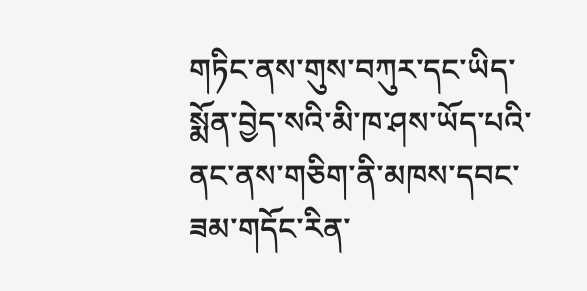གཏིང་ནས་གུས་བཀུར་དང་ཡིད་སྨོན་བྱེད་སའི་མི་ཁ་ཤས་ཡོད་པའི་ནང་ནས་གཅིག་ནི་མཁས་དབང་ཟམ་གདོང་རིན་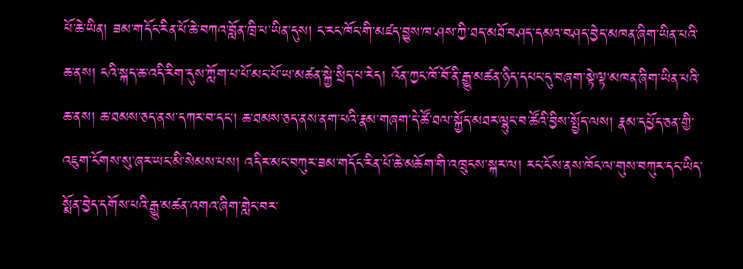པོ་ཆེ་ཡིན། ཟམ་གདོང་རིན་པོ་ཆེ་བཀའ་བློན་ཁྲི་པ་ཡིན་དུས། ང་རང་ཁོང་གི་མཛད་བྱུས་ཁ་ཤས་ཀྱི་ཐད་མཐོ་བཤད་དམའ་བཤད་བྱེད་མཁན་ཞིག་ཡིན་པའི་ཆ་ནས། ངའི་སྐད་ཆ་འདི་རིག་དུས་ཀློག་པ་པོ་མང་པོ་ཡ་མཚན་སྐྱེ་སྲིད་པ་རེད། འོན་ཀྱང་ཁོ་བོ་ནི་རྒྱུ་མཚན་ཉིད་དཔང་དུ་བཞག་སྟེ་ལྟ་མཁན་ཞིག་ཡིན་པའི་ཆ་ནས། ཆ་ཐམས་ཅད་ནས་དཀར་བ་དང་། ཆ་ཐམས་ཅད་ནས་ནག་པའི་རྣམ་གཞག་དེ་ཚོ་ཐལ་སྐྱོད་མཐར་ལྷུང་བ་ཚོའི་བྱིས་སྤྱོད་ལས། རྣམ་དཔྱོད་ཅན་གྱི་འཇུག་ངོགས་སུ་ཞར་ཡང་མི་སེམས་པས། འདིར་མང་བཀུར་ཟམ་གདོང་རིན་པོ་ཆེ་མཆོག་གི་འཁྲུངས་སྐར་ལ། རང་ངོས་ནས་ཁོང་ལ་གུས་བཀུར་དང་ཡིད་སྨོན་བྱེད་དགོས་པའི་རྒྱུ་མཚན་འགའ་ཞིག་གླེང་བར་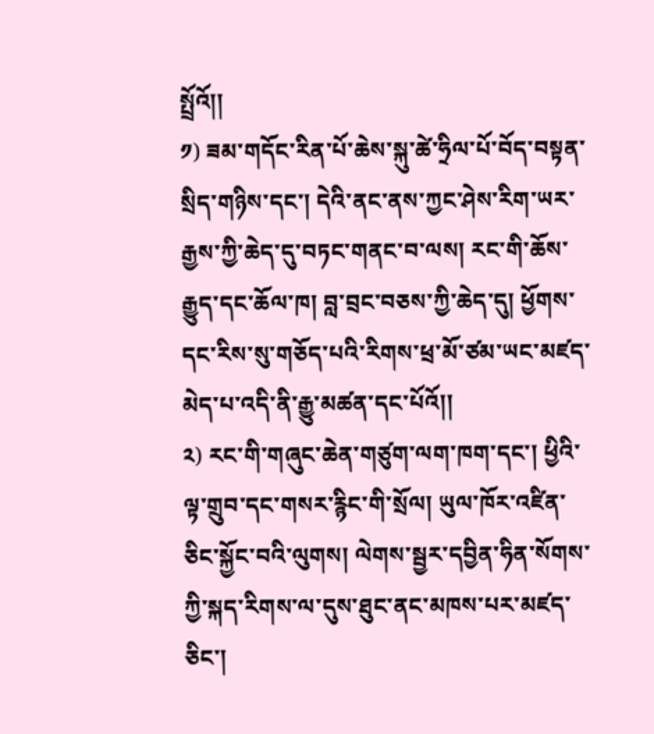སྤྲོའོ།།
༡) ཟམ་གདོང་རིན་པོ་ཆེས་སྐུ་ཚེ་ཧྲིལ་པོ་བོད་བསྟན་སྲིད་གཉིས་དང་། དེའི་ནང་ནས་ཀྱང་ཤེས་རིག་ཡར་རྒྱས་ཀྱི་ཆེད་དུ་བཏང་གནང་བ་ལས། རང་གི་ཆོས་རྒྱུད་དང་ཆོལ་ཁ། བླ་བྲང་བཅས་ཀྱི་ཆེད་དུ། ཕྱོགས་དང་རིས་སུ་གཅོད་པའི་རིགས་ཕྲ་མོ་ཙམ་ཡང་མཛད་མེད་པ་འདི་ནི་རྒྱུ་མཚན་དང་པོའོ།།
༢) རང་གི་གཞུང་ཆེན་གཙུག་ལག་ཁག་དང་། ཕྱིའི་ལྟ་གྲུབ་དང་གསར་རྙིང་གི་སྲོལ། ཡུལ་ཁོར་འཛིན་ཅིང་སྐྱོང་བའི་ལུགས། ལེགས་སྦྱར་དབྱིན་ཧིན་སོགས་ཀྱི་སྐད་རིགས་ལ་དུས་ཐུང་ནང་མཁས་པར་མཛད་ཅིང་།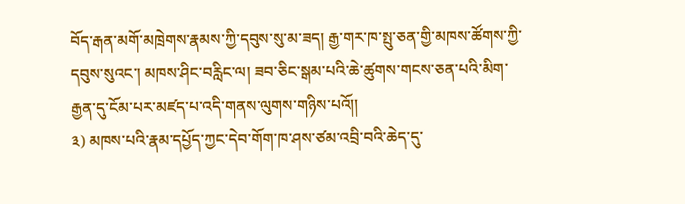བོད་རྒན་མགོ་མཁྲེགས་རྣམས་ཀྱི་དབུས་སུ་མ་ཟད། རྒྱ་གར་ཁ་སྤུ་ཅན་གྱི་མཁས་ཚོགས་ཀྱི་དབུས་སུའང་། མཁས་ཤིང་བརླིང་ལ། ཟབ་ཅིང་སྒམ་པའི་ཆེ་ཚུགས་གངས་ཅན་པའི་མིག་རྒྱན་དུ་ངོམ་པར་མཛད་པ་འདི་གནས་ལུགས་གཉིས་པའོ།།
༣) མཁས་པའི་རྣམ་དཔྱོད་ཀྱང་དེབ་གོག་ཁ་ཤས་ཙམ་འབྲི་བའི་ཆེད་དུ་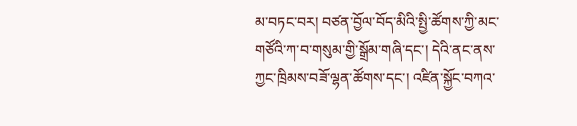མ་བཏང་བར། བཙན་བྱོལ་བོད་མིའི་སྤྱི་ཚོགས་ཀྱི་མང་གཙོའི་ཀ་བ་གསུམ་གྱི་སྒྲོམ་གཞི་དང་། དེའི་ནང་ནས་ཀྱང་ཁྲིམས་བཟོ་ལྷན་ཚོགས་དང་། འཛིན་སྐྱོང་བཀའ་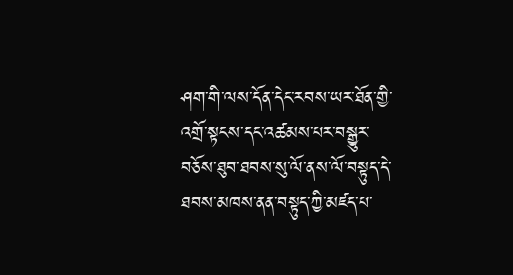ཤག་གི་ལས་དོན་དེང་རབས་ཡར་ཐོན་གྱི་འགྲོ་སྟངས་དང་འཚམས་པར་བསྒྱུར་བཅོས་ཐུབ་ཐབས་སུ་ལོ་ནས་ལོ་བསྟུད་དེ་ཐབས་མཁས་ནན་བསྟུད་ཀྱི་མཛད་པ་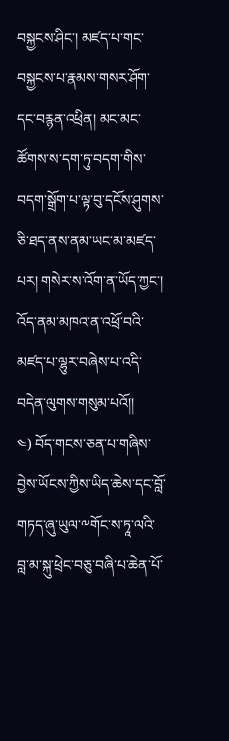བསྐྱངས་ཤིང་། མཛད་པ་གང་བསྐྱངས་པ་རྣམས་གསར་ཤོག་དང་བརྙན་འཕྲིན། མང་མང་ཚོགས་ས་དག་ཏུ་བདག་གིས་བདག་སྒྲོག་པ་ལྟ་བུ་དངོས་ཤུགས་ཅི་ཐད་ནས་ནམ་ཡང་མ་མཛད་པར། གསེར་ས་འོག་ན་ཡོད་ཀྱང་། འོད་ནམ་མཁའ་ན་འཕྲོ་བའི་མཛད་པ་ལྷུར་བཞེས་པ་འདི་བདེན་ལུགས་གསུམ་པའོ།།
༤) བོད་གངས་ཅན་པ་གཞིས་བྱེས་ཡོངས་ཀྱིས་ཡིད་ཆེས་དང་བློ་གཏད་ཞུ་ཡུལ་༸གོང་ས་ཏཱ་ལའི་བླ་མ་སྐུ་ཕྲེང་བཅུ་བཞི་པ་ཆེན་པོ་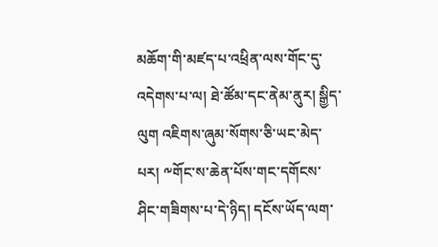མཆོག་གི་མཛད་པ་འཕྲིན་ལས་གོང་དུ་འདེགས་པ་ལ། ཐེ་ཚོམ་དང་ནེམ་ནུར། སྒྱིད་ལུག འཇིགས་ཞུམ་སོགས་ཅི་ཡང་མེད་པར། ༸གོང་ས་ཆེན་པོས་གང་དགོངས་ཤིང་གཟིགས་པ་དེ་ཉིད། དངོས་ཡོད་ལག་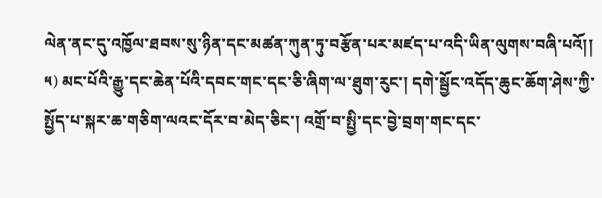ལེན་ནང་དུ་འཁྱོལ་ཐབས་སུ་ཉིན་དང་མཚན་ཀུན་ཏུ་བརྩོན་པར་མཛད་པ་འདི་ཡིན་ལུགས་བཞི་པའོ།།
༥) མང་པོའི་རྒྱུ་དང་ཆེན་པོའི་དབང་གང་དང་ཅི་ཞིག་ལ་ཐུག་རུང་། དགེ་སྦྱོང་འདོད་ཆུང་ཆོག་ཤེས་ཀྱི་སྤྱོད་པ་སྐར་ཆ་གཅིག་ལའང་དོར་བ་མེད་ཅིང་། འགྲོ་བ་སྤྱི་དང་བྱེ་བྲག་གང་དང་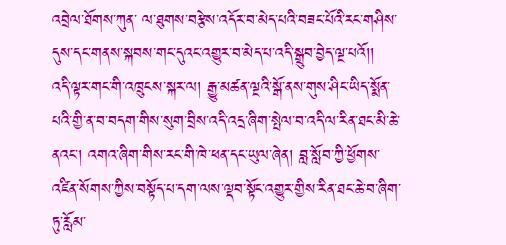འབྲེལ་ཐོགས་ཀུན་ ལ་ཐུགས་བརྩེས་འདོར་བ་མེད་པའི་བཟང་པོའི་རང་གཤིས་དུས་དང་གནས་སྐབས་གང་དུའང་འགྱུར་བ་མེད་པ་འདི་སྒྲུབ་བྱེད་ལྔ་པའོ།།
འདི་ལྟར་གང་གི་འཁྲུངས་སྐར་ལ། རྒྱུ་མཚན་ལྔའི་སྒོ་ནས་གུས་ཤིང་ཡིད་སྨོན་པའི་གྱི་ན་བ་བདག་གིས་སུག་བྲིས་འདི་འདྲ་ཞིག་སྤེལ་བ་འདི་ལ་རིན་ཐང་མི་ཆེ་ནའང་། འགའ་ཞིག་གིས་རང་གི་ཁེ་ཕན་དང་ཡུལ་ཞེན། བླ་སློབ་ཀྱི་ཕྱོགས་འཛིན་སོགས་ཀྱིས་བསྟོད་པ་དག་ལས་ལྡབ་སྟོང་འགྱུར་གྱིས་རིན་ཐང་ཆེ་བ་ཞིག་ཏུ་རློམ་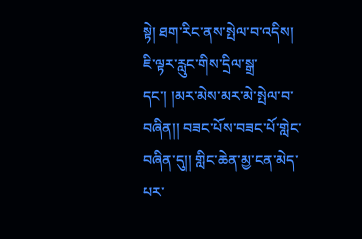སྟེ། ཐག་རིང་ནས་སྤེལ་བ་འདིས། ཇི་ལྟར་རླུང་གིས་དྲིལ་སྒྲ་དང་། །མར་མེས་མར་མེ་སྤེལ་བ་བཞིན།། བཟང་པོས་བཟང་པོ་གླེང་བཞིན་དུ།། གླིང་ཆེན་མྱ་ངན་མེད་པར་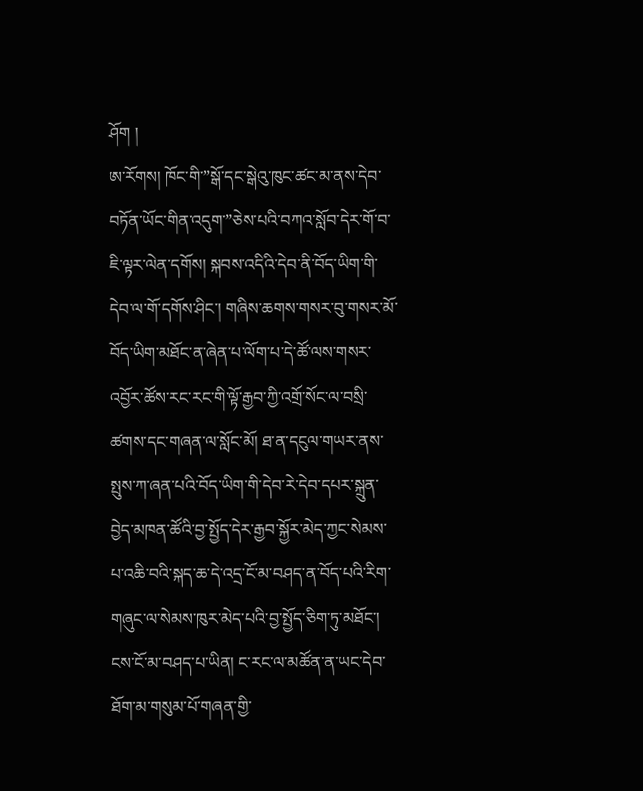ཤོག །
ཨ་རོགས། ཁོང་གི་”སྒོ་དང་སྒེའུ་ཁུང་ཚང་མ་ནས་དེབ་བཏོན་ཡོང་གིན་འདུག་”ཅེས་པའི་བཀའ་སློབ་དེར་གོ་བ་ཇི་ལྟར་ལེན་དགོས། སྐབས་འདིའི་དེབ་ནི་བོད་ཡིག་གི་དེབ་ལ་གོ་དགོས་ཤིང་། གཞིས་ཆགས་གསར་བུ་གསར་མོ་བོད་ཡིག་མཐོང་ན་ཞེན་པ་ལོག་པ་དེ་ཚོ་ལས་གསར་འབྱོར་ཚོས་རང་རང་གི་ལྟོ་རྒྱབ་ཀྱི་འགྲོ་སོང་ལ་བསྲི་ཚགས་དང་གཞན་ལ་སློང་མོ། ཐ་ན་དངུལ་གཡར་ནས་སྤུས་ཀ་ཞན་པའི་བོད་ཡིག་གི་དེབ་རེ་དེབ་དཔར་སྐྲུན་བྱེད་མཁན་ཚོའི་བྱ་སྤྱོད་དེར་རྒྱབ་སྐྱོར་མེད་ཀྱང་སེམས་པ་འཆི་བའི་སྐད་ཆ་དེ་འདྲ་ངོ་མ་བཤད་ན་བོད་པའི་རིག་གཞུང་ལ་སེམས་ཁུར་མེད་པའི་བྱ་སྤྱོད་ཅིག་ཏུ་མཐོང་། ངས་ངོ་མ་བཤད་པ་ཡིན། ང་རང་ལ་མཚོན་ན་ཡང་དེབ་ཐོག་མ་གསུམ་པོ་གཞན་གྱི་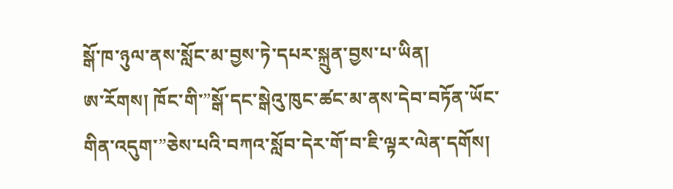སྒོ་ཁ་ཉུལ་ནས་སློང་མ་བྱས་ཏེ་དཔར་སྐྲུན་བྱས་པ་ཡིན།
ཨ་རོགས། ཁོང་གི་”སྒོ་དང་སྒེའུ་ཁུང་ཚང་མ་ནས་དེབ་བཏོན་ཡོང་གིན་འདུག་”ཅེས་པའི་བཀའ་སློབ་དེར་གོ་བ་ཇི་ལྟར་ལེན་དགོས།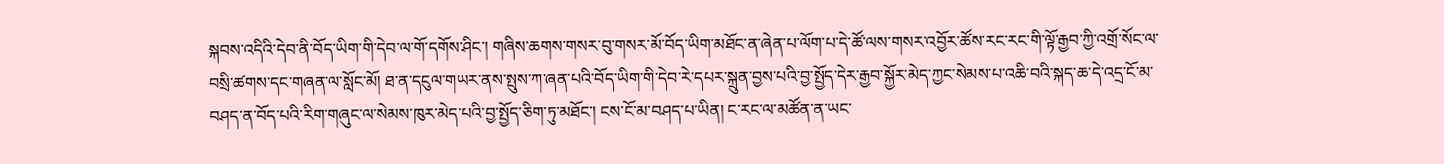སྐབས་འདིའི་དེབ་ནི་བོད་ཡིག་གི་དེབ་ལ་གོ་དགོས་ཤིང་། གཞིས་ཆགས་གསར་བུ་གསར་མོ་བོད་ཡིག་མཐོང་ན་ཞེན་པ་ལོག་པ་དེ་ཚོ་ལས་གསར་འབྱོར་ཚོས་རང་རང་གི་ལྟོ་རྒྱབ་ཀྱི་འགྲོ་སོང་ལ་བསྲི་ཚགས་དང་གཞན་ལ་སློང་མོ། ཐ་ན་དངུལ་གཡར་ནས་སྤུས་ཀ་ཞན་པའི་བོད་ཡིག་གི་དེབ་རེ་དཔར་སྐྲུན་བྱས་པའི་བྱ་སྤྱོད་དེར་རྒྱབ་སྐྱོར་མེད་ཀྱང་སེམས་པ་འཆི་བའི་སྐད་ཆ་དེ་འདྲ་ངོ་མ་བཤད་ན་བོད་པའི་རིག་གཞུང་ལ་སེམས་ཁུར་མེད་པའི་བྱ་སྤྱོད་ཅིག་ཏུ་མཐོང་། ངས་ངོ་མ་བཤད་པ་ཡིན། ང་རང་ལ་མཚོན་ན་ཡང་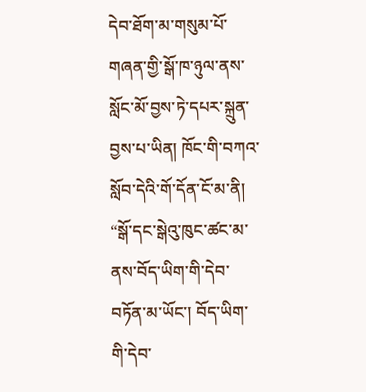དེབ་ཐོག་མ་གསུམ་པོ་གཞན་གྱི་སྒོ་ཁ་ཉུལ་ནས་སློང་མོ་བྱས་ཏེ་དཔར་སྐྲུན་བྱས་པ་ཡིན། ཁོང་གི་བཀའ་སློབ་དེའི་གོ་དོན་ངོ་མ་ནི། “སྒོ་དང་སྒེའུ་ཁུང་ཚང་མ་ནས་བོད་ཡིག་གི་དེབ་བཏོན་མ་ཡོང་། བོད་ཡིག་གི་དེབ་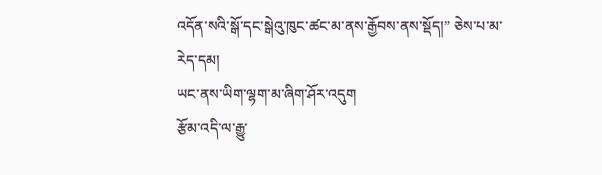འདོན་སའི་སྒོ་དང་སྒེའུ་ཁུང་ཚང་མ་ནས་རྒྱོབས་ནས་སྡོད།” ཅེས་པ་མ་རེད་དམ།
ཡང་ནས་ཡིག་ལྷག་མ་ཞིག་ཤོར་འདུག
རྩོམ་འདི་ལ་རྒྱུ་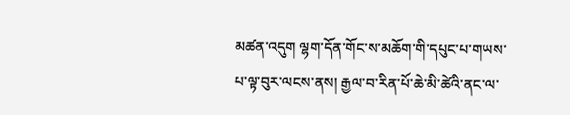མཚན་འདུག ལྷག་དོན་གོང་ས་མཆོག་གི་དཔུང་པ་གཡས་པ་ལྟ་བུར་ལངས་ནས། རྒྱལ་བ་རིན་པོ་ཆེ་མི་ཚེའི་ནང་ལ་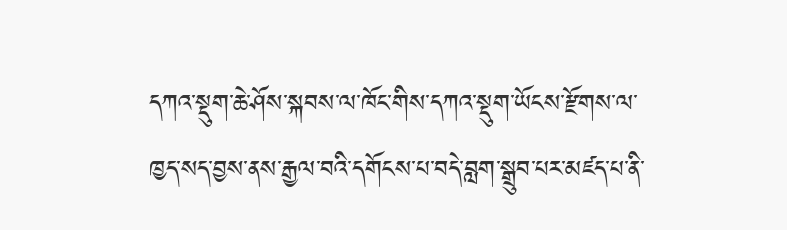དཀའ་སྡུག་ཆེ་ཤོས་སྐབས་ལ་ཁོང་གིས་དཀའ་སྡུག་ཡོངས་རྫོགས་ལ་ཁྱད་སད་བྱས་ནས་རྒྱལ་བའི་དགོངས་པ་བདེ་བླག་སྒྲུབ་པར་མཛད་པ་ནི་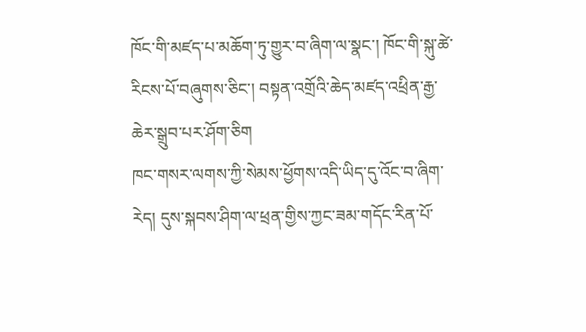ཁོང་གི་མཛད་པ་མཆོག་ཏུ་གྱུར་བ་ཞིག་ལ་སྣང་། ཁོང་གི་སྐུ་ཚེ་རིངས་པོ་བཞུགས་ཅིང་། བསྟན་འགྲོའི་ཆེད་མཛད་འཕྲིན་རྒྱ་ཆེར་སྒྲུབ་པར་ཤོག་ཅིག
ཁང་གསར་ལགས་ཀྱི་སེམས་ཕྱོགས་འདི་ཡིད་དུ་འོང་བ་ཞིག་རེད། དུས་སྐབས་ཤིག་ལ་ཕྲན་གྱིས་ཀྱང་ཟམ་གདོང་རིན་པོ་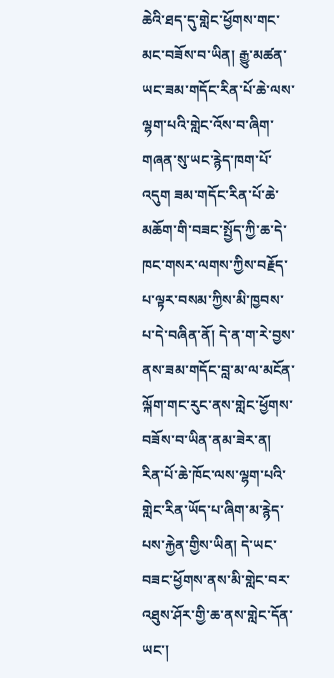ཆེའི་ཐད་དུ་གླེང་ཕྱོགས་གང་མང་བཟོས་བ་ཡིན། རྒྱུ་མཚན་ཡང་ཟམ་གདོང་རིན་པོ་ཆེ་ལས་ལྷག་པའི་གླེང་འོས་བ་ཞིག་གཞན་སུ་ཡང་རྙེད་ཁག་པོ་འདུག ཟམ་གདོང་རིན་པོ་ཆེ་མཆོག་གི་བཟང་སྤྱོད་ཀྱི་ཆ་དེ་ཁང་གསར་ལགས་ཀྱིས་བརྗོད་པ་ལྟར་བསམ་ཀྱིས་མི་ཁྱབས་པ་དེ་བཞིན་ནོ། དེ་ན་ག་རེ་བྱས་ནས་ཟམ་གདོང་བླ་མ་ལ་མངོན་ལྐོག་གང་རུང་ནས་གླེང་ཕྱོགས་བཟོས་བ་ཡིན་ནམ་ཟེར་ན། རིན་པོ་ཆེ་ཁོང་ལས་ལྷག་པའི་གླེང་རིན་ཡོད་པ་ཞིག་མ་རྙེད་པས་རྐྱེན་གྱིས་ཡིན། དེ་ཡང་བཟང་ཕྱོགས་ནས་མི་གླེང་བར་འཐུས་ཤོར་གྱི་ཆ་ནས་གླེང་དོན་ཡང་།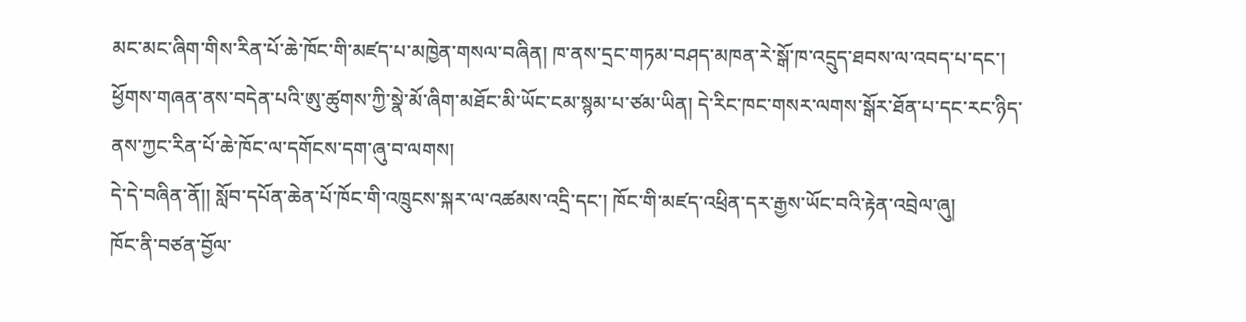མང་མང་ཞིག་གིས་རིན་པོ་ཆེ་ཁོང་གི་མཛད་པ་མཁྱེན་གསལ་བཞིན། ཁ་ནས་དྲང་གཏམ་བཤད་མཁན་རེ་སྒོ་ཁ་འདྲུད་ཐབས་ལ་འབད་པ་དང་། ཕྱོགས་གཞན་ནས་བདེན་པའི་ཨུ་ཚུགས་ཀྱི་སྣེ་མོ་ཞིག་མཐོང་མི་ཡོང་ངམ་སྙམ་པ་ཙམ་ཡིན། དེ་རིང་ཁང་གསར་ལགས་སྒོར་ཐོན་པ་དང་རང་ཉིད་ནས་ཀྱང་རིན་པོ་ཆེ་ཁོང་ལ་དགོངས་དག་ཞུ་བ་ལགས།
དེ་དེ་བཞིན་ནོ།། སློབ་དཔོན་ཆེན་པོ་ཁོང་གི་འཁྲུངས་སྐར་ལ་འཚམས་འདྲི་དང་། ཁོང་གི་མཛད་འཕྲིན་དར་རྒྱས་ཡོང་བའི་རྟེན་འབྲེལ་ཞུ།
ཁོང་ནི་བཙན་བྱོལ་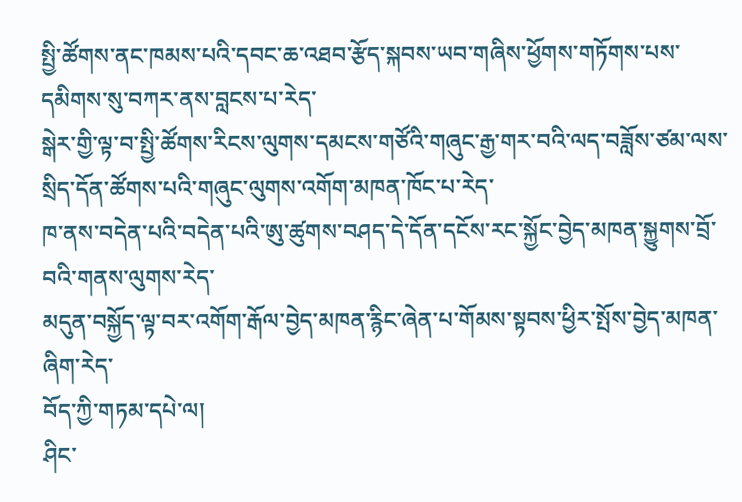སྤྱི་ཚོགས་ནང་ཁམས་པའི་དབང་ཆ་འཐབ་རྩོད་སྐབས་ཡབ་གཞིས་ཕྱོགས་གཏོགས་པས་དམིགས་སུ་བཀར་ནས་བླངས་པ་རེད་
སྒེར་གྱི་ལྟ་བ་སྤྱི་ཚོགས་རིངས་ལུགས་དམངས་གཙོའི་གཞུང་རྒྱ་གར་བའི་ལད་བཟློས་ཙམ་ལས་སྲིད་དོན་ཚོགས་པའི་གཞུང་ལུགས་འགོག་མཁན་ཁོང་པ་རེད་
ཁ་ནས་བདེན་པའི་བདེན་པའི་ཨུ་ཚུགས་བཤད་དེ་དོན་དངོས་རང་སྐྱོང་བྱེད་མཁན་སྐྱུགས་བྲོ་བའི་གནས་ལུགས་རེད་
མདུན་བསྐྱོད་ལྟ་བར་འགོག་རྒོལ་བྱེད་མཁན་རྙིང་ཞེན་པ་གོམས་སྟབས་ཕྱིར་སྤོས་བྱེད་མཁན་ཞིག་རེད་
བོད་ཀྱི་གཏམ་དཔེ་ལ།
ཤིང་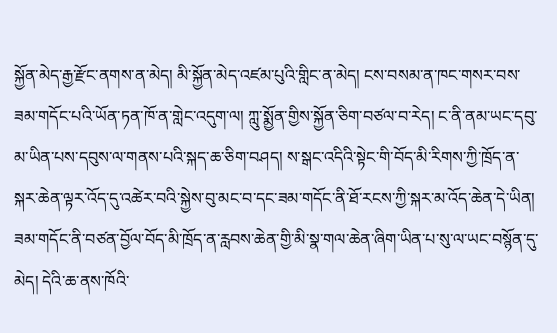སྐྱོན་མེད་རྒྱ་རྫོང་ནགས་ན་མེད། མི་སྐྱོན་མེད་འཛམ་པུའི་གླིང་ན་མེད། ངས་བསམ་ན་ཁང་གསར་བས་ཟམ་གདོང་པའི་ཡོན་ཏན་ཁོ་ན་གླེང་འདུག་ལ། ཀླུ་སྨྱོན་གྱིས་སྐྱོན་ཅིག་བཙལ་བ་རེད། ང་ནི་ནམ་ཡང་དབུ་མ་ཡིན་པས་དབུས་ལ་གནས་པའི་སྐད་ཆ་ཅིག་བཤད། ས་སྒང་འདིའི་སྟེང་གི་བོད་མི་རིགས་ཀྱི་ཁྲོད་ན་སྐར་ཆེན་ལྟར་འོད་དུ་འཚེར་བའི་སྐྱེས་བུ་མང་བ་དང་ཟམ་གདོང་ནི་ཐོ་རངས་ཀྱི་སྐར་མ་འོད་ཆེན་དེ་ཡིན། ཟམ་གདོང་ནི་བཙན་བྱོལ་བོད་མི་ཁྲོད་ན་རླབས་ཆེན་གྱི་མི་སྣ་གལ་ཆེན་ཞིག་ཡིན་པ་སུ་ལ་ཡང་བསྙོན་དུ་མེད། དེའི་ཆ་ནས་ཁོའི་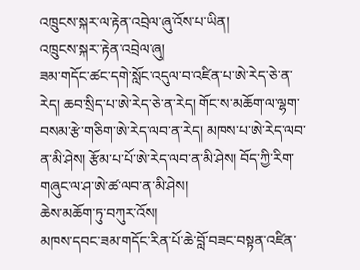འཁྲུངས་སྐར་ལ་རྟེན་འབྲེལ་ཞུ་འོས་པ་ཡིན།
འཁྲུངས་སྐར་་རྟེན་འབྲེལ་ཞུ།
ཟམ་གདོང་ཚང་དགེ་སློང་འདུལ་བ་འཛིན་པ་ཨེ་རེད་ཅེ་ན་རེད། ཆབ་སྲིད་པ་ཨེ་རེད་ཅེ་ན་རེད། གོང་ས་མཆོག་ལ་ལྷག་བསམ་རྩེ་གཅིག་ཨེ་རེད་ལབ་ན་རེད། མཁས་པ་ཨེ་རེད་ལབ་ན་མི་ཤེས། རྩོམ་པ་པོ་ཨེ་རེད་ལབ་ན་མི་ཤེས། བོད་ཀྱི་རིག་གཞུང་ལ་ཤ་ཨེ་ཚ་ལབ་ན་མི་ཤེས།
ཆེས་མཆོག་ཏུ་བཀུར་འོས།
མཁས་དབང་ཟམ་གདོང་རིན་པོ་ཆེ་བློ་བཟང་བསྟན་འཛིན་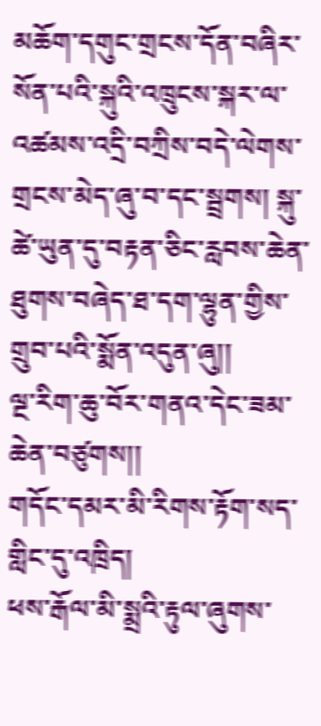མཆོག་དགུང་གྲངས་དོན་བཞིར་སོན་པའི་སྐུའི་འཁྲུངས་སྐར་ལ་འཚམས་འདྲི་བཀྲིས་བདེ་ལེགས་གྲངས་མེད་ཞུ་བ་དང་སྦྲགས། སྐུ་ཚེ་ཡུན་དུ་བརྟན་ཅིང་རླབས་ཆེན་ཐུགས་བཞེད་ཐ་དག་ལྷུན་གྱིས་གྲུབ་པའི་སྨོན་འདུན་ཞུ།།
ལྔ་རིག་ཆུ་བོར་གནའ་དེང་ཟམ་ཆེན་བཙུགས།།
གདོང་དམར་མི་རིགས་རྟོག་སད་གླིང་དུ་འཁྲིད།
ཕས་རྒོལ་མི་སྨྲའི་རྟུལ་ཞུགས་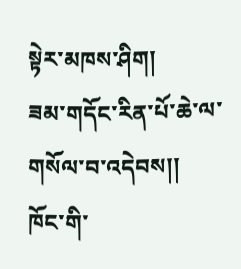སྟེར་མཁས་ཤིག།
ཟམ་གདོང་རིན་པོ་ཆེ་ལ་གསོལ་བ་འདེབས།།
ཁོང་གི་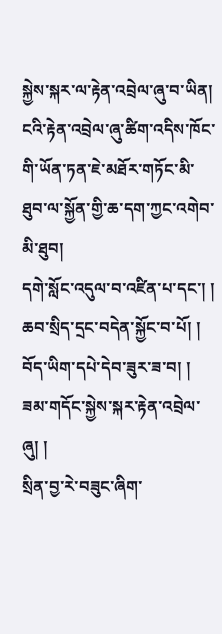སྐྱེས་སྐར་ལ་རྟེན་འབྲེལ་ཞུ་བ་ཡིན། ངའི་རྟེན་འབྲེལ་ཞུ་ཚིག་འདིས་ཁོང་གི་ཡོན་ཏན་ཇེ་མཐོར་གཏོང་མི་ཐུབ་ལ་སྐྱོན་གྱི་ཆ་དག་ཀྱང་འགེབ་མི་ཐུབ།
དགེ་སློང་འདུལ་བ་འཛིན་པ་དང་། །
ཆབ་སྲིད་དྲང་བདེན་སྐྱོང་བ་པོ། །
བོད་ཡིག་དཔེ་དེབ་ཟུར་ཟ་བ། །
ཟམ་གདོང་སྐྱེས་སྐར་རྟེན་འབྲེལ་ཞུ། །
སྲིན་བྱ་རེ་བཟུང་ཞིག་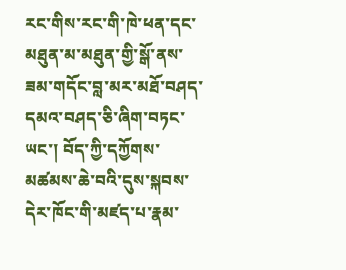རང་གིས་རང་གི་ཁེ་ཕན་དང་མཐུན་མ་མཐུན་གྱི་སྒོ་ནས་ཟམ་གདོང་བླ་མར་མཐོ་བཤད་དམའ་བཤད་ཅི་ཞིག་བཏང་ཡང་། བོད་ཀྱི་དཀྱོགས་མཚམས་ཆེ་བའི་དུས་སྐབས་དེར་ཁོང་གི་མཛད་པ་རྣམ་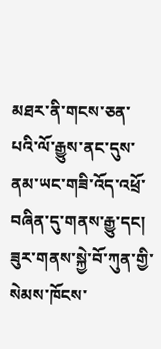མཐར་ནི་གངས་ཅན་པའི་ལོ་རྒྱུས་ནང་དུས་ནམ་ཡང་གཟི་འོད་འཕྲོ་བཞིན་དུ་གནས་རྒྱུ་དང། ཟུར་གནས་སྐྱེ་བོ་ཀུན་གྱི་སེམས་ཁོངས་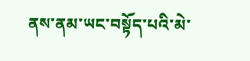ནས་ནམ་ཡང་བསྟོད་པའི་མེ་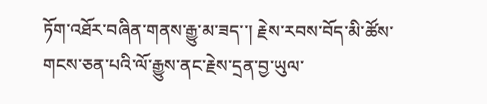ཏོག་འཐོར་བཞིན་གནས་རྒྱུ་མ་ཟད་་། རྗེས་རབས་བོད་མི་ཚོས་གངས་ཅན་པའི་ལོ་རྒྱུས་ནང་རྗེས་དྲན་བྱ་ཡུལ་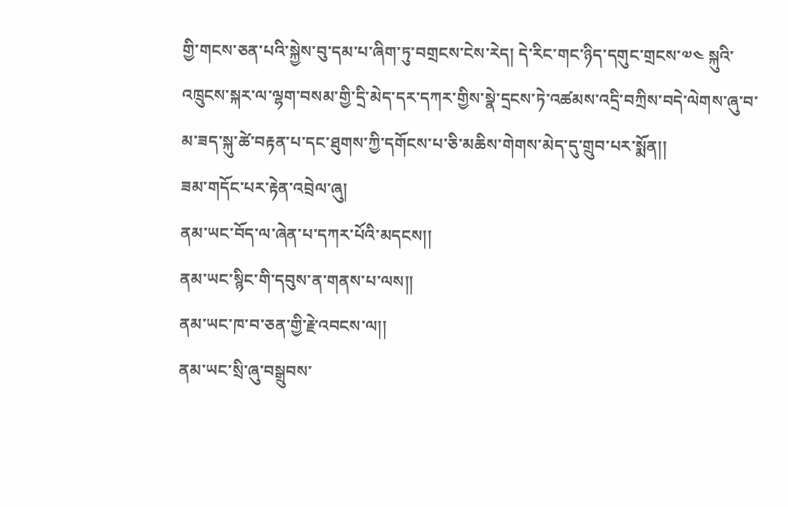གྱི་གངས་ཅན་པའི་སྐྱེས་བུ་དམ་པ་ཞིག་ཏུ་བགྲངས་ངེས་རེད། དེ་རིང་གང་ཉིད་དགུང་གྲངས་༧༤ སྐུའི་འཁྲུངས་སྐར་ལ་ལྷག་བསམ་གྱི་དྲི་མེད་དར་དཀར་གྱིས་སྣེ་དྲངས་ཏེ་འཚམས་འདྲི་བཀྲིས་བདེ་ལེགས་ཞུ་བ་མ་ཟད་སྐུ་ཚེ་བརྟན་པ་དང་ཐུགས་ཀྱི་དགོངས་པ་ཅི་མཆིས་གེགས་མེད་དུ་གྲུབ་པར་སྨོན།།
ཟམ་གདོང་པར་རྟེན་འབྲེལ་ཞུ།
ནམ་ཡང་བོད་ལ་ཞེན་པ་དཀར་པོའི་མདངས།།
ནམ་ཡང་སྙིང་གི་དབུས་ན་གནས་པ་ལས།།
ནམ་ཡང་ཁ་བ་ཅན་གྱི་རྗེ་འབངས་ལ།།
ནམ་ཡང་སྲི་ཞུ་བསྒྲུབས་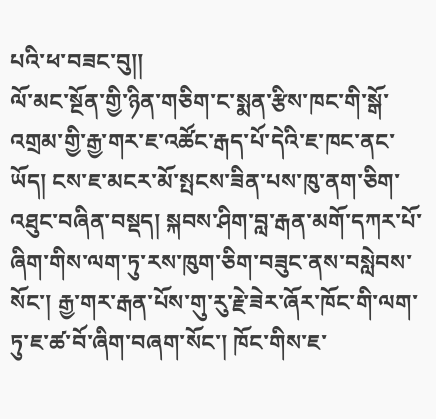པའི་ཕ་བཟང་བུ།།
ལོ་མང་སྔོན་གྱི་ཉིན་གཅིག་ང་སྨན་རྩིས་ཁང་གི་སྒོ་འགྲམ་གྱི་རྒྱ་གར་ཇ་འཚོང་རྒད་པོ་དེའི་ཇ་ཁང་ནང་ཡོད། ངས་ཇ་མངར་མོ་སྤངས་ཟིན་པས་ཁུ་ནག་ཅིག་འཐུང་བཞིན་བསྡད། སྐབས་ཤིག་བླ་རྒན་མགོ་དཀར་པོ་ཞིག་གིས་ལག་ཏུ་རས་ཁུག་ཅིག་བཟུང་ནས་བསླེབས་སོང་། རྒྱ་གར་རྒན་པོས་གུ་རུ་རྗེ་ཟེར་ཞོར་ཁོང་གི་ལག་ཏུ་ཇ་ཚ་བོ་ཞིག་བཞག་སོང་། ཁོང་གིས་ཇ་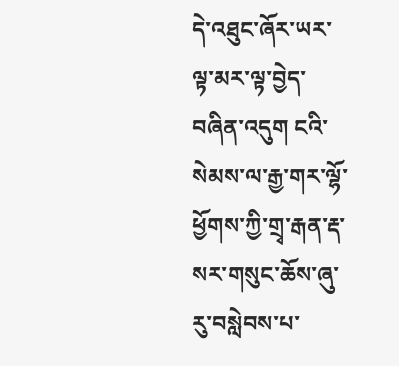དེ་འཐུང་ཞོར་ཡར་ལྟ་མར་ལྟ་བྱེད་བཞིན་འདུག ངའི་སེམས་ལ་རྒྱ་གར་ལྷོ་ཕྱོགས་ཀྱི་གྲྭ་རྒན་རྡ་སར་གསུང་ཆོས་ཞུ་རུ་བསླེབས་པ་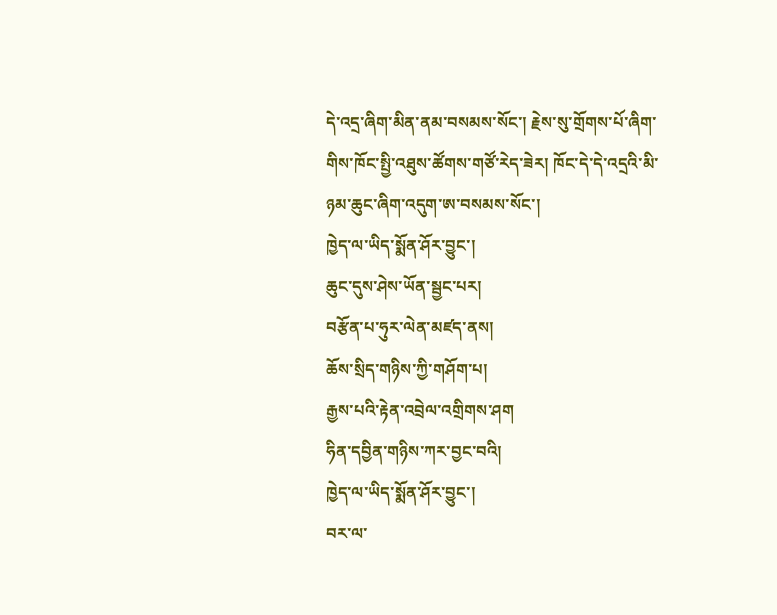དེ་འདྲ་ཞིག་མིན་ནམ་བསམས་སོང་། རྗེས་སུ་གྲོགས་པོ་ཞིག་གིས་ཁོང་སྤྱི་འཐུས་ཚོགས་གཙོ་རེད་ཟེར། ཁོང་དེ་དེ་འདྲའི་མི་ཉམ་ཆུང་ཞིག་འདུག་ཨ་བསམས་སོང་།
ཁྱེད་ལ་ཡིད་སྨོན་ཤོར་བྱུང་།
ཆུང་དུས་ཤེས་ཡོན་སྦྱང་པར།
བརྩོན་པ་ཧུར་ལེན་མཛད་ནས།
ཆོས་སྲིད་གཉིས་ཀྱི་གཤོག་པ།
རྒྱས་པའི་རྟེན་འབྲེལ་འགྲིགས་ཤག
ཧིན་དབྱིན་གཉིས་ཀར་བྱང་བའི།
ཁྱེད་ལ་ཡིད་སྨོན་ཤོར་བྱུང་།
བར་ལ་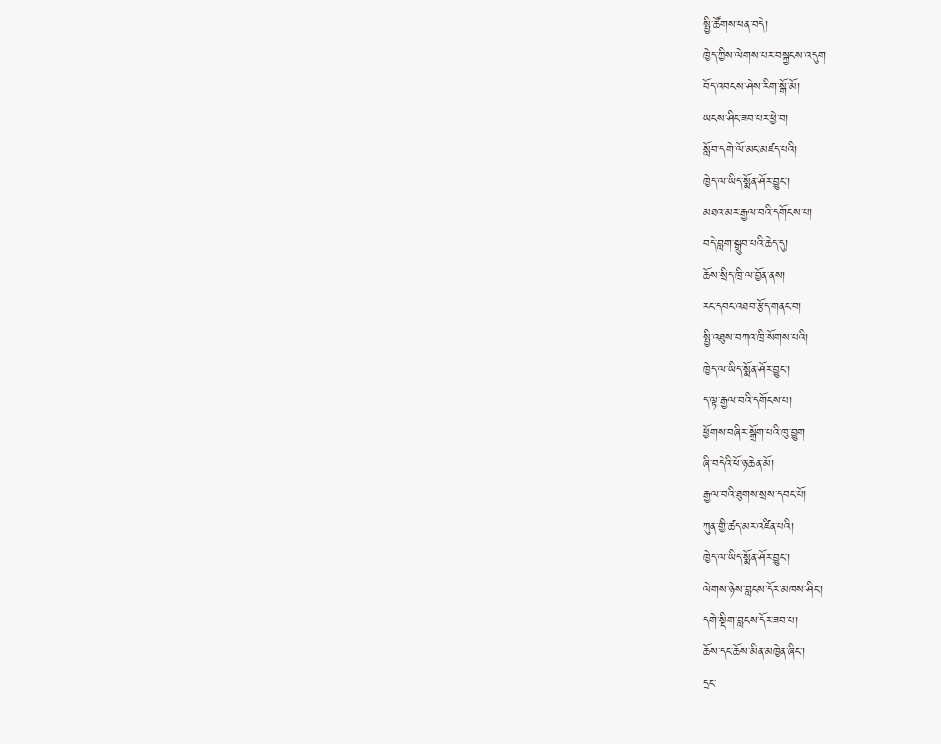སྤྱི་ཚོགས་ཕན་བདེ།
ཁྱེད་ཀྱིས་ལེགས་པར་བསྐྱངས་འདུག
བོད་འབངས་ཤེས་རིག་སྒོ་མོ།
ཡངས་ཤིང་ཟབ་པར་ཕྱེ་བ།
སློབ་དགེ་ལོ་མང་མཛད་པའི།
ཁྱེད་ལ་ཡིད་སྨོན་ཤོར་བྱུང་།
མཐའ་མར་རྒྱལ་བའི་དགོངས་པ།
བདེ་བླག་སྒྲུབ་པའི་ཆེད་དུ།
ཆོས་སྲིད་ཁྲི་ལ་བྱོན་ནས།
རང་དབང་འཐབ་རྩོད་གནང་བ།
སྤྱི་འཐུས་བཀའ་ཁྲི་སོགས་པའི།
ཁྱེད་ལ་ཡིད་སྨོན་ཤོར་བྱུང་།
ད་ལྟ་རྒྱལ་བའི་དགོངས་པ།
ཕྱོགས་བཞིར་སྒྲོག་པའི་ཁུ་བྱུག
ཞི་བདེའི་ཕོ་ཉ་ཆེན་མོ།
རྒྱལ་བའི་ཐུགས་སྲས་དབང་པོ།
ཀུན་གྱི་ཚད་མར་འཛིན་པའི།
ཁྱེད་ལ་ཡིད་སྨོན་ཤོར་བྱུང་།
ལེགས་ཉེས་བླངས་དོར་མཁས་ཤིང་།
དགེ་སྡིག་བླངས་དོར་ཟབ་པ།
ཆོས་དང་ཆོས་མིན་མཁྱེན་ཞིང་།
དྲང་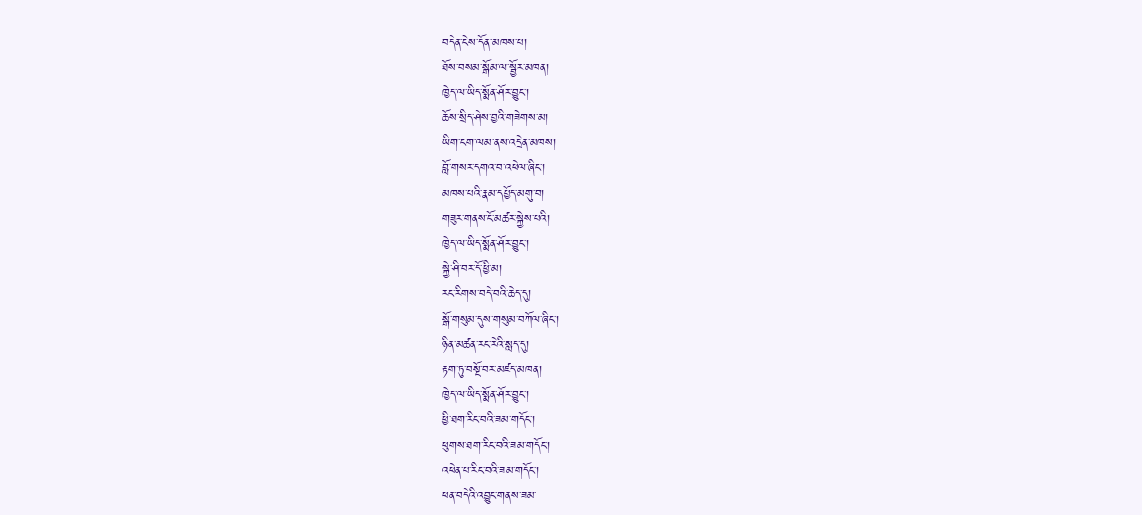བདེན་ངེས་དོན་མཁས་པ།
ཐོས་བསམ་སྒོམ་ལ་སྦྱོར་མཁན།
ཁྱེད་ལ་ཡིད་སྨོན་ཤོར་བྱུང་།
ཆོས་སྲིད་ཤེས་བྱའི་གཟེགས་མ།
ཡིག་ངག་ལམ་ནས་འདྲེན་མཁས།
བློ་གསར་དགའ་བ་འཕེལ་ཞིང་།
མཁས་པའི་རྣམ་དཔྱོད་མགུ་བ།
གཟུར་གནས་ངོ་མཚར་སྐྱེས་པའི།
ཁྱེད་ལ་ཡིད་སྨོན་ཤོར་བྱུང་།
སྐྱེ་ཤི་བར་དོ་ཕྱི་མ།
རང་རིགས་བདེ་བའི་ཆེད་དུ།
སྒོ་གསུམ་དུས་གསུམ་བཀོལ་ཞིང་།
ཉིན་མཚན་རང་རེའི་སླད་དུ།
རྟག་ཏུ་བསྔོ་བར་མཛད་མཁན།
ཁྱེད་ལ་ཡིད་སྨོན་ཤོར་བྱུང་།
ཕྱི་ཐག་རིང་བའི་ཟམ་གདོང་།
ཕུགས་ཐག་རིང་བའི་ཟམ་གདོང་།
འཕེན་པ་རིང་བའི་ཟམ་གདོང་།
ཕན་བདེའི་འབྱུང་གནས་ཟམ་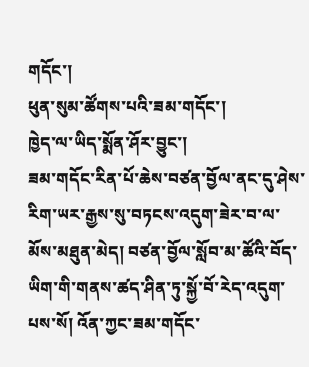གདོང་།
ཕུན་སུམ་ཚོགས་པའི་ཟམ་གདོང་།
ཁྱེད་ལ་ཡིད་སྨོན་ཤོར་བྱུང་།
ཟམ་གདོང་རིན་པོ་ཆེས་བཙན་བྱོལ་ནང་དུ་ཤེས་རིག་ཡར་རྒྱས་སུ་བཏངས་འདུག་ཟེར་བ་ལ་མོས་མཐུན་མེད། བཙན་བྱོལ་སློབ་མ་ཚོའི་བོད་ཡིག་གི་གནས་ཚད་ཤིན་ཏུ་སྐྱོ་བོ་རེད་འདུག་པས་སོ། འོན་ཀྱང་ཟམ་གདོང་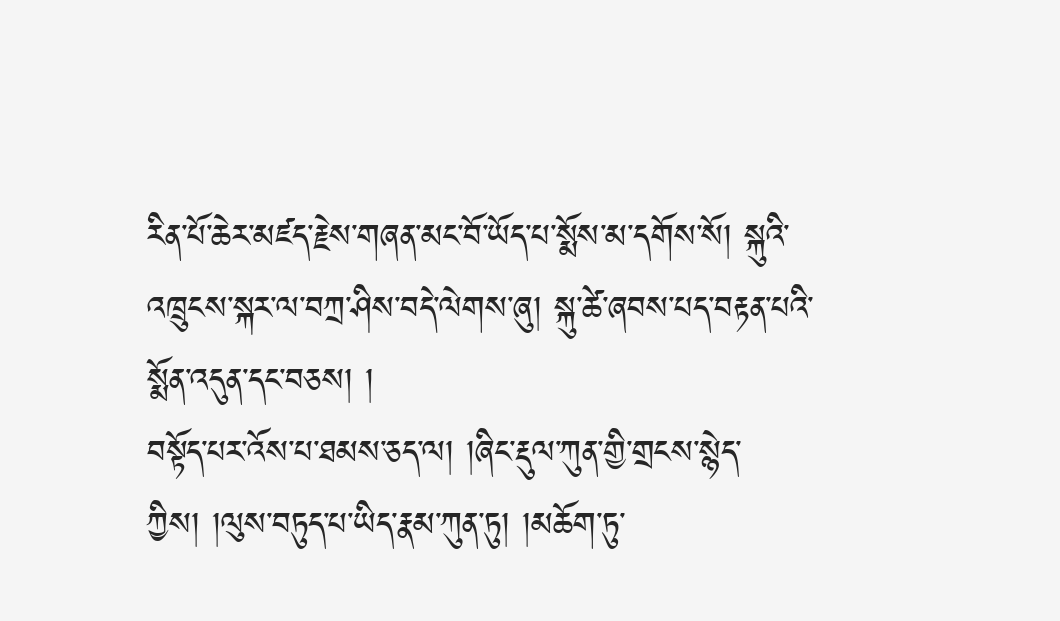རིན་པོ་ཆེར་མཛད་རྗེས་གཞན་མང་བོ་ཡོད་པ་སྨོས་མ་དགོས་སོ། སྐུའི་འཁྲུངས་སྐར་ལ་བཀྲ་ཤིས་བདེ་ལེགས་ཞུ། སྐུ་ཚེ་ཞབས་པད་བརྟན་པའི་སྨོན་འདུན་དང་བཅས། །
བསྟོད་པར་འོས་པ་ཐམས་ཅད་ལ། །ཞིང་རྡུལ་ཀུན་གྱི་གྲངས་སྙེད་ཀྱིས། །ལུས་བཏུད་པ་ཡིད་རྣམ་ཀུན་ཏུ། །མཆོག་ཏུ་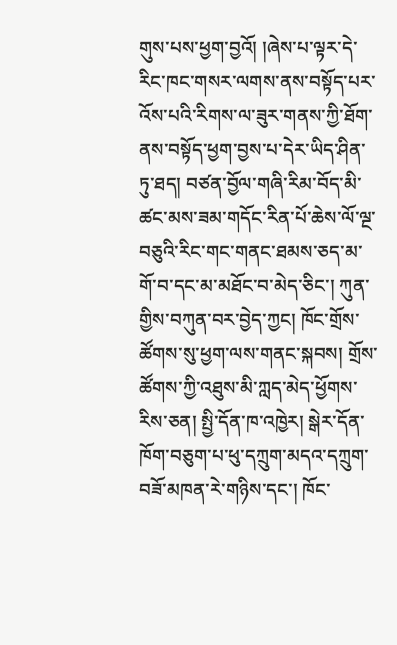གུས་པས་ཕྱག་བྱའོ། །ཞེས་པ་ལྟར་དེ་རིང་ཁང་གསར་ལགས་ནས་བསྟོད་པར་འོས་པའི་རིགས་ལ་ཟུར་གནས་ཀྱི་ཐོག་ནས་བསྟོད་ཕྱག་བྱས་པ་དེར་ཡིད་ཤིན་ཏུ་ཐད། བཙན་བྱོལ་གཞི་རིམ་བོད་མི་ཚང་མས་ཟམ་གདོང་རིན་པོ་ཆེས་ལོ་ལྔ་བཅུའི་རིང་གང་གནང་ཐམས་ཅད་མ་གོ་བ་དང་མ་མཐོང་བ་མེད་ཅིང་། ཀུན་གྱིས་བཀུན་བར་བྱེད་ཀྱང། ཁོང་གྲོས་ཚོགས་སུ་ཕྱག་ལས་གནང་སྐབས། གྲོས་ཚོགས་ཀྱི་འཐུས་མི་ཀླད་མེད་ཕྱོགས་རིས་ཅན། སྤྱི་དོན་ཁ་འཁྱེར། སྒེར་དོན་ཁོག་བཅུག་པ་ཕུ་དཀྲུག་མདའ་དཀྲུག་བཟོ་མཁན་རེ་གཉིས་དང་། ཁོང་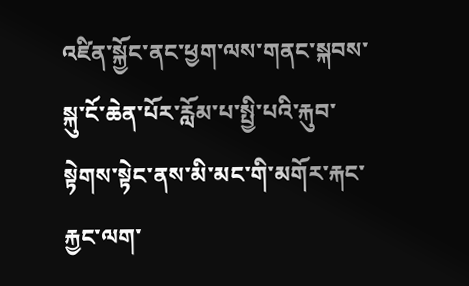འཛིན་སྐྱོང་ནང་ཕྱག་ལས་གནང་སྐབས་སྐུ་ངོ་ཆེན་པོར་རློམ་པ་སྤྱི་པའི་རྐུབ་སྟེགས་སྟེང་ནས་མི་མང་གི་མགོར་རྐང་རྐྱང་ལག་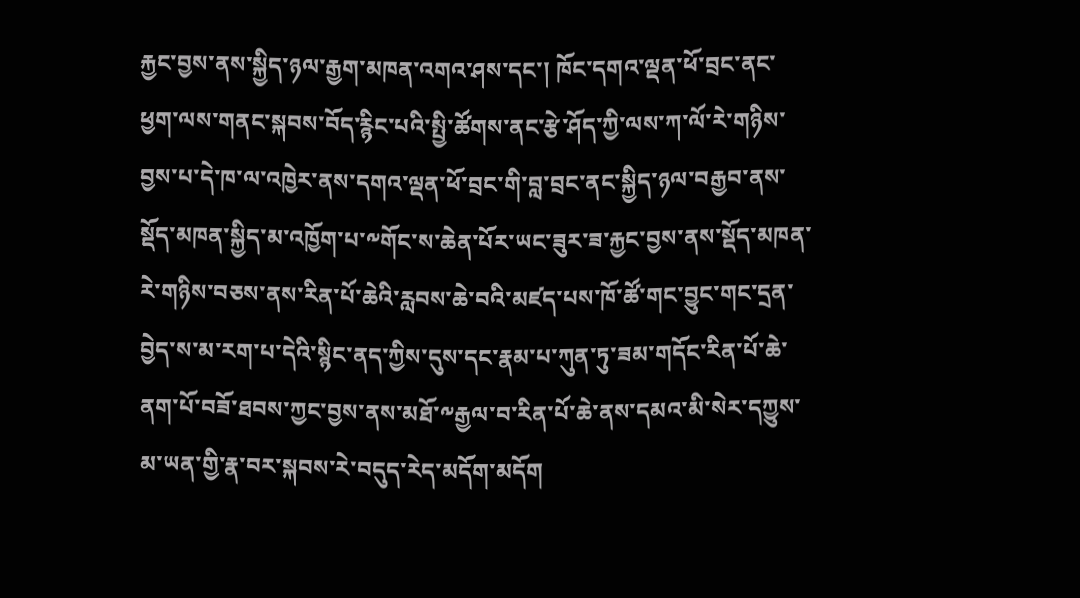རྐྱང་བྱས་ནས་སྐྱིད་ཉལ་རྒྱག་མཁན་འགའ་ཤས་དང་། ཁོང་དགའ་ལྡན་ཕོ་བྲང་ནང་ཕྱག་ལས་གནང་སྐབས་བོད་རྙིང་པའི་སྤྱི་ཚོགས་ནང་རྩེ་ཤོད་ཀྱི་ལས་ཀ་ལོ་རེ་གཉིས་བྱས་པ་དེ་ཁ་ལ་འཁྱེར་ནས་དགའ་ལྡན་ཕོ་བྲང་གི་བླ་བྲང་ནང་སྐྱིད་ཉལ་བརྒྱབ་ནས་སྡོད་མཁན་སྐྱིད་མ་འཁྱོག་པ་༸གོང་ས་ཆེན་པོར་ཡང་ཟུར་ཟ་རྐྱང་བྱས་ནས་སྡོད་མཁན་རེ་གཉིས་བཅས་ནས་རིན་པོ་ཆེའི་རླབས་ཆེ་བའི་མཛད་པས་ཁོ་ཚོ་གང་བྱུང་གང་དྲན་བྱེད་ས་མ་རག་པ་དེའི་སྙིང་ནད་ཀྱིས་དུས་དང་རྣམ་པ་ཀུན་ཏུ་ཟམ་གདོང་རིན་པོ་ཆེ་ནག་པོ་བཟོ་ཐབས་ཀྱང་བྱས་ནས་མཐོ་༸རྒྱལ་བ་རིན་པོ་ཆེ་ནས་དམའ་མི་སེར་དཀྱུས་མ་ཡན་གྱི་རྣ་བར་སྐབས་རེ་བདུད་རེད་མདོག་མདོག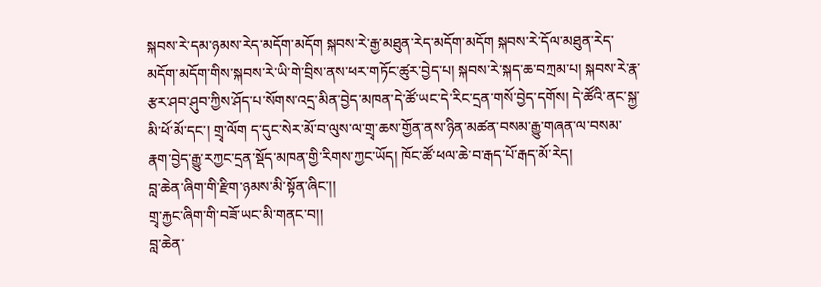སྐབས་རེ་དམ་ཉམས་རེད་མདོག་མདོག སྐབས་རེ་རྒྱ་མཐུན་རེད་མདོག་མདོག སྐབས་རེ་དོལ་མཐུན་རེད་མདོག་མདོག་གིས་སྐབས་རེ་ཡི་གེ་བྲིས་ནས་ཕར་གཏོང་ཚུར་བྱེད་པ། སྐབས་རེ་སྐད་ཆ་བཀྲམ་པ། སྐབས་རེ་རྣ་རྩར་ཤབ་ཤུབ་ཀྱིས་ཤོད་པ་སོགས་འདྲ་མིན་བྱེད་མཁན་དེ་ཚོ་ཡང་དེ་རིང་དྲན་གསོ་བྱེད་དགོས། དེ་ཚོའི་ནང་སྐྱ་མི་ཕོ་མོ་དང་། གྲྭ་ལོག ད་དུང་སེར་མོ་བ་ལུས་ལ་གྲྭ་ཆས་གྱོན་ནས་ཉིན་མཚན་བསམ་རྒྱུ་གཞན་ལ་བསམ་རྣག་བྱེད་རྒྱུ་རཀྱང་དྲན་སྡོད་མཁན་གྱི་རིགས་ཀྱང་ཡོད། ཁོང་ཚོ་ཕལ་ཆེ་བ་རྒད་པོ་རྒད་མོ་རེད།
བླ་ཆེན་ཞིག་གི་རྫིག་ཉམས་མི་སྟོན་ཞིང་།།
གྲྭ་རྐྱང་ཞིག་གི་བཟོ་ཡང་མི་གནང་བ།།
བླ་ཆེན་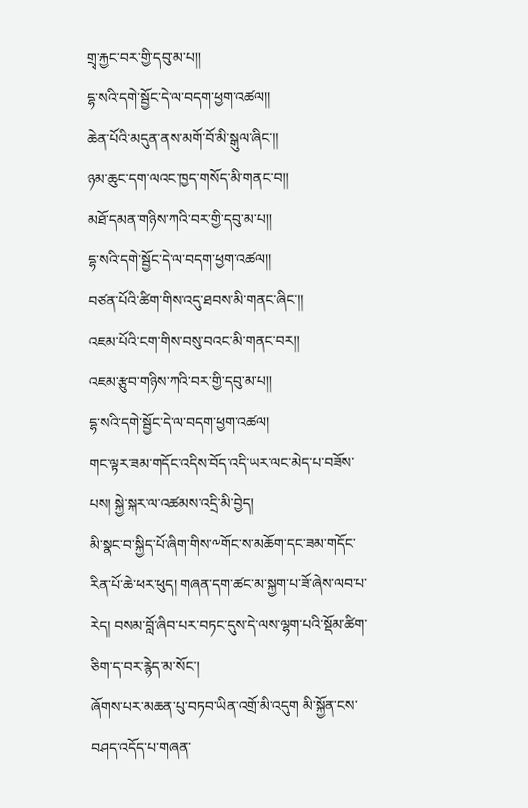གྲྭ་རྐྱང་བར་གྱི་དབུ་མ་པ།།
དྷ་སའི་དགེ་སྦྱོང་དེ་ལ་བདག་ཕྱག་འཚལ།།
ཆེན་པོའི་མདུན་ནས་མགོ་བོ་མི་སྒུལ་ཞིང་།།
ཉམ་ཆུང་དག་ལའང་ཁྱད་གསོད་མི་གནང་བ།།
མཐོ་དམན་གཉིས་ཀའི་བར་གྱི་དབུ་མ་པ།།
དྷ་སའི་དགེ་སྦྱོང་དེ་ལ་བདག་ཕྱག་འཚལ།།
བཙན་པོའི་ཚིག་གིས་འདུ་ཐབས་མི་གནང་ཞིང་།།
འཇམ་པོའི་ངག་གིས་བསུ་བའང་མི་གནང་བར།།
འཇམ་རྩུབ་གཉིས་ཀའི་བར་གྱི་དབུ་མ་པ།།
དྷ་སའི་དགེ་སྦྱོང་དེ་ལ་བདག་ཕྱག་འཚལ།
གང་ལྟར་ཟམ་གདོང་འདིས་བོད་འདི་ཡར་ལང་མེད་པ་བཟོས་པས། སྐྱེ་སྐར་ལ་འཚམས་འདྲི་མི་བྱེད།
མི་སྣང་བ་སྐྱིད་པོ་ཞིག་གིས་༸གོང་ས་མཆོག་དང་ཟམ་གདོང་རིན་པོ་ཆེ་ཕར་ཕུད། གཞན་དག་ཚང་མ་སྐྱག་པ་ཟོ་ཞེས་ལབ་པ་རེད། བསམ་བློ་ཞིབ་པར་བཏང་དུས་དེ་ལས་ལྷག་པའི་སྡོམ་ཚིག་ཅིག་ད་བར་རྙེད་མ་སོང་།
ཞོགས་པར་མཆན་པུ་བཏབ་ཡིན་འགྲོ་མི་འདུག མི་སྐྱོན་ངས་བཤད་འདོད་པ་གཞན་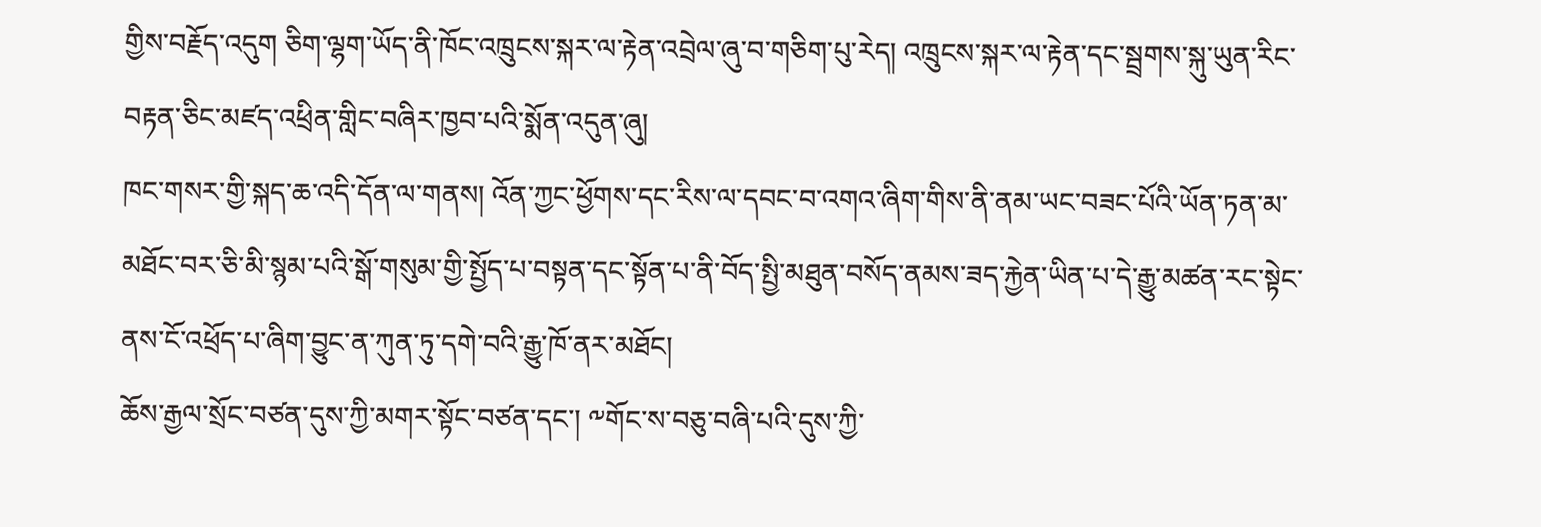གྱིས་བརྗོད་འདུག ཅིག་ལྷག་ཡོད་ནི་ཁོང་འཁྲུངས་སྐར་ལ་རྟེན་འབྲེལ་ཞུ་བ་གཅིག་པུ་རེད། འཁྲུངས་སྐར་ལ་རྟེན་དང་སྦྲགས་སྐུ་ཡུན་རིང་བརྟན་ཅིང་མཛད་འཕྲིན་གླིང་བཞིར་ཁྱབ་པའི་སྨོན་འདུན་ཞུ།
ཁང་གསར་གྱི་སྐད་ཆ་འདི་དོན་ལ་གནས། འོན་ཀྱང་ཕྱོགས་དང་རིས་ལ་དབང་བ་འགའ་ཞིག་གིས་ནི་ནམ་ཡང་བཟང་པོའི་ཡོན་ཏན་མ་མཐོང་བར་ཅི་མི་སྙམ་པའི་སྒོ་གསུམ་གྱི་སྤྱོད་པ་བསྟན་དང་སྟོན་པ་ནི་བོད་སྤྱི་མཐུན་བསོད་ནམས་ཟད་རྐྱེན་ཡིན་པ་དེ་རྒྱུ་མཚན་རང་སྟེང་ནས་ངོ་འཕྲོད་པ་ཞིག་བྱུང་ན་ཀུན་ཏུ་དགེ་བའི་རྒྱུ་ཁོ་ནར་མཐོང།
ཆོས་རྒྱལ་སྲོང་བཙན་དུས་ཀྱི་མགར་སྟོང་བཙན་དང་། ༸གོང་ས་བཅུ་བཞི་པའི་དུས་ཀྱི་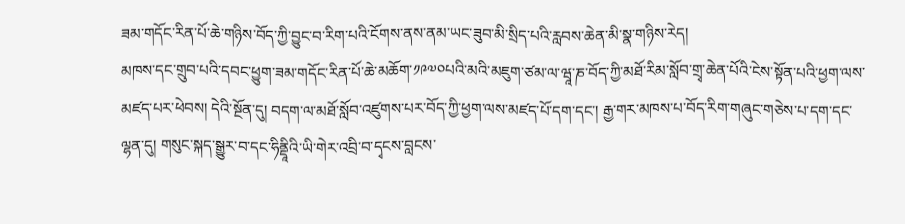ཟམ་གདོང་རིན་པོ་ཆེ་གཉིས་བོད་ཀྱི་བྱུང་བ་རིག་པའི་ངོགས་ནས་ནམ་ཡང་ཟུབ་མི་སྲིད་པའི་རླབས་ཆེན་མི་སྣ་གཉིས་རེད།
མཁས་དང་གྲུབ་པའི་དབང་ཕྱུག་ཟམ་གདོང་རིན་པོ་ཆེ་མཆོག་༡༩༧༠པའི་མའི་མཇུག་ཙམ་ལ་ཝཱ་ཎ་བོད་ཀྱི་མཐོ་རིམ་སློབ་གྲྭ་ཆེན་པོའི་ངེས་སྟོན་པའི་ཕྱག་ལས་མཛད་པར་ཕེབས། དེའི་སྔོན་དུ། བདག་ལ་མཐོ་སློབ་འཛུགས་པར་བོད་ཀྱི་ཕྱག་ལས་མཛད་པོ་དག་དང་། རྒྱ་གར་མཁས་པ་བོད་རིག་གཞུང་གཅེས་པ་དག་དང་ལྷན་དུ། གསུང་སྐད་སྒྱུར་བ་དང་ཧིནྡཱིའི་ཡི་གེར་འབྲི་བ་དྭངས་བླངས་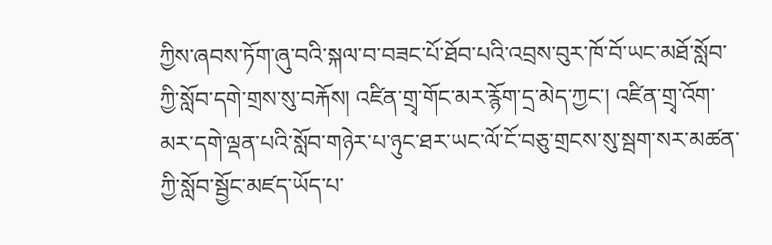ཀྱིས་ཞབས་ཏོག་ཞུ་བའི་སྐལ་བ་བཟང་པོ་ཐོབ་པའི་འབྲས་བུར་ཁོ་བོ་ཡང་མཐོ་སློབ་ཀྱི་སློབ་དགེ་གྲས་སུ་བརྐོས། འཛིན་གྲྭ་གོང་མར་རྙོག་དྲ་མེད་ཀྱང་། འཛིན་གྲྭ་འོག་མར་དགེ་ལྡན་པའི་སློབ་གཉེར་པ་ཉུང་ཐར་ཡང་ལོ་ངོ་བཅུ་གྲངས་སུ་སྦག་སར་མཚན་ཀྱི་སློབ་སྦྱོང་མཛད་ཡོད་པ་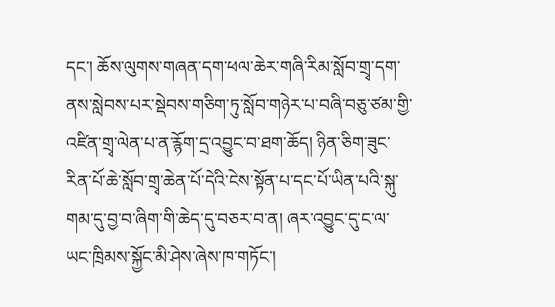དང་། ཆོས་ལུགས་གཞན་དག་ཕལ་ཆེར་གཞི་རིམ་སློབ་གྲྭ་དག་ནས་སླེབས་པར་སྡེབས་གཅིག་ཏུ་སློབ་གཉེར་པ་བཞི་བཅུ་ཙམ་གྱི་འཛིན་གྲྭ་ལེན་པ་ན་རྙོག་དྲ་འབྱུང་བ་ཐག་ཆོད། ཉིན་ཅིག་ཟུང་རིན་པོ་ཆེ་སློབ་གྲྭ་ཆེན་པོ་དེའི་ངེས་སྟོན་པ་དང་པོ་ཡིན་པའི་སྐུ་གམ་དུ་བྱ་བ་ཞིག་གི་ཆེད་དུ་བཅར་བ་ན། ཞར་འབྱུང་དུ་ང་ལ་ཡང་ཁྲིམས་སྐྱོང་མི་ཤེས་ཞེས་ཁ་གཏོང་།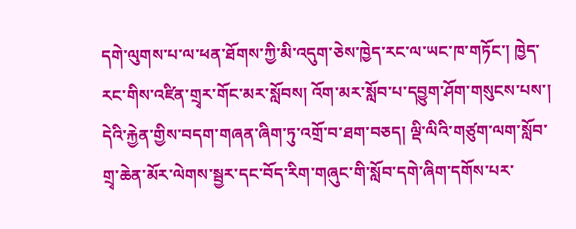དགེ་ལུགས་པ་ལ་ཕན་ཐོགས་ཀྱི་མི་འདུག་ཅེས་ཁྱེད་རང་ལ་ཡང་ཁ་གཏོང་། ཁྱེད་རང་གིས་འཛིན་གྲྭར་གོང་མར་སློབས། འོག་མར་སློབ་པ་དབྱུག་ཤོག་གསུངས་པས་། དེའི་རྐྱེན་གྱིས་བདག་གཞན་ཞིག་ཏུ་འགྲོ་བ་ཐག་བཅད། ལྡི་ལིའི་གཙུག་ལག་སློབ་གྲྭ་ཆེན་མོར་ལེགས་སྦྱར་དང་བོད་རིག་གཞུང་གི་སློབ་དགེ་ཞིག་དགོས་པར་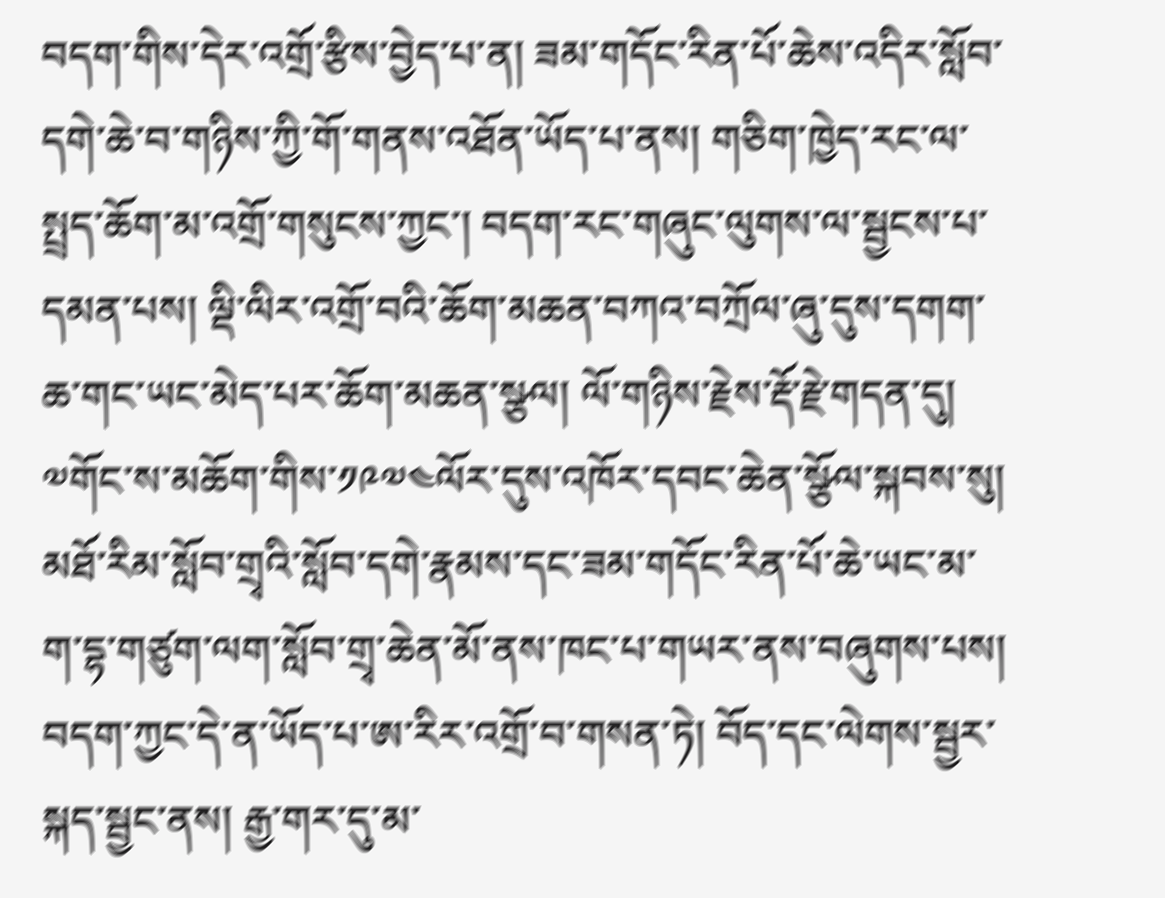བདག་གིས་དེར་འགྲོ་རྩིས་བྱེད་པ་ན། ཟམ་གདོང་རིན་པོ་ཆེས་འདིར་སློབ་དགེ་ཆེ་བ་གཉིས་ཀྱི་གོ་གནས་འཐོན་ཡོད་པ་ནས། གཅིག་ཁྱེད་རང་ལ་སྤྲད་ཆོག་མ་འགྲོ་གསུངས་ཀྱང་། བདག་རང་གཞུང་ལུགས་ལ་སྦྱངས་པ་དམན་པས། ལྡི་ལིར་འགྲོ་བའི་ཆོག་མཆན་བཀའ་བཀྲོལ་ཞུ་དུས་དགག་ཆ་གང་ཡང་མེད་པར་ཆོག་མཆན་སྩལ། ལོ་གཉིས་རྗེས་རྡོ་རྗེ་གདན་དུ། ༧གོང་ས་མཆོག་གིས་༡༩༧༤ལོར་དུས་འཁོར་དབང་ཆེན་སྩོལ་སྐབས་སུ། མཐོ་རིམ་སློབ་གྲྭའི་སློབ་དགེ་རྣམས་དང་ཟམ་གདོང་རིན་པོ་ཆེ་ཡང་མ་ག་དྷ་གཙུག་ལག་སློབ་གྲྭ་ཆེན་མོ་ནས་ཁང་པ་གཡར་ནས་བཞུགས་པས། བདག་ཀྱང་དེ་ན་ཡོད་པ་ཨ་རིར་འགྲོ་བ་གསན་ཏེ། བོད་དང་ལེགས་སྦྱར་སྐད་སྦྱང་ནས། རྒྱ་གར་དུ་མ་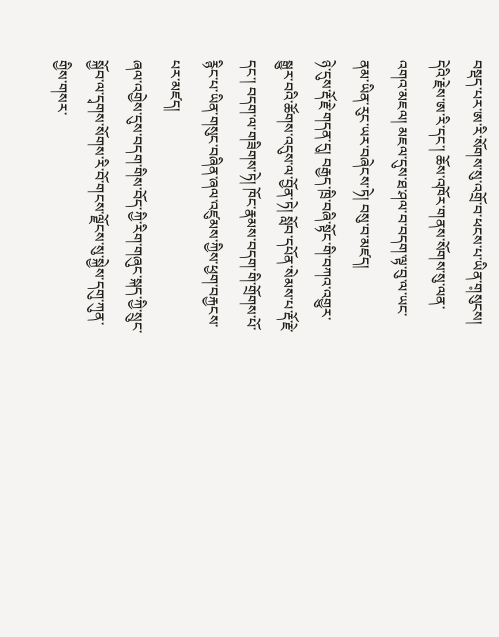བསྡད་པར་ཨ་རི་སོགས་སུ་འགྲོ་བ་ཕངས་པ་ཡིན་ག༷སུངས། དེའི་རྗེས་ཨ་རི་དང་། ཆོས་འཁོར་གནས་སོགས་སུ་ལན་འགའ་མཇལ། མཇལ་དུས་ཐ་ཤལ་བ་བདག་ལྟ་བུ་ལ་ཡང་ནམ་ཡིན་རུང་ཡར་བཞེངས་ཏེ། བསུ་བ་མཛད།
ཉེ་དུས་རྡོ་རྗེ་གདན་དུ། བརྒྱད་ཁྲི་བཞི་སྟོང་གི་བཀའ་འགྱུར་སྒྱུར་བའི་ཚོགས་འདུས་ལ་བྱོན་ཏེ། སློབ་དཔོན་སེམས་པ་རྡོ་རྗེ་དང་། བདག་ལ་གཟིགས་ཏེ། ཁོང་རྣམས་བདག་གི་གྲོགས་པོ་རྙིང་པ་ཡིན་གསུང་བཞིན་ཞལ་འཛུམས་ཀྱིས་ཕྱག་བརྐྱངས་པར་མཛད།
ཞལ་འགྱེས་དུས་བདག་གིས་བོད་ཀྱི་རིག་གཞུང་སྐད་ཀྱི་སྲུང་སྐྱོབ་ལ་དྭགས་སོགས་རི་བོ་གངས་ལྗོངས་སུ་སྐྱེས་དགུ་ཀུན་གྱིས་གསར་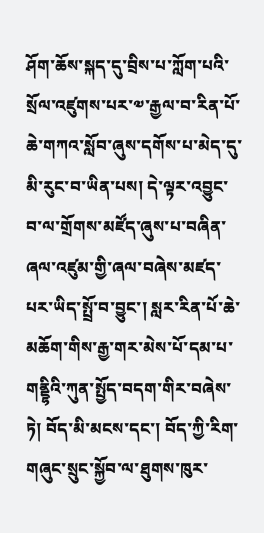ཤོག་ཆོས་སྐད་དུ་བྲིས་པ་ཀློག་པའི་སྲོལ་འཛུགས་པར་༧་རྒྱལ་བ་རིན་པོ་ཆེ་གཀའ་སློབ་ཞུས་དགོས་པ་མེད་དུ་མི་རུང་བ་ཡིན་པས། དེ་ལྟར་འབྱུང་བ་ལ་གྲོགས་མཛོད་ཞུས་པ་བཞིན་ཞལ་འཛུམ་གྱི་ཞལ་བཞེས་མཛད་པར་ཡིད་སྤྲོ་བ་བྱུང་། སླར་རིན་པོ་ཆེ་མཆོག་གིས་རྒྱ་གར་མེས་པོ་དམ་པ་གནྡྷིའི་ཀུན་སྤྱོད་བདག་གིར་བཞེས་ཏེ། བོད་མི་མངས་དང་། བོད་ཀྱི་རིག་གཞུང་སྲུང་སྐྱོབ་ལ་ཐུགས་ཁུར་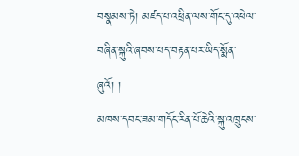བསྣམས་ཏེ། མཛད་པ་འཕྲིན་ལས་གོང་དུ་འཕེལ་བཞིན་སྐུའི་ཞབས་པད་བརྟན་པར་ཡིད་སྨོན་ཞུའོ། །
མཁས་དབང་ཟམ་གདོང་རིན་པོ་ཆེའི་སྐུ་འཁྲུངས་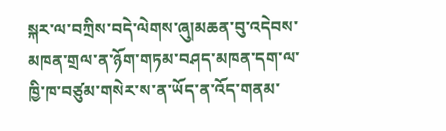སྐར་ལ་བཀྲིས་བདེ་ལེགས་ཞུ།མཆན་བུ་འདེབས་མཁན་གྲལ་ན་ཉོག་གཏམ་བཤད་མཁན་དག་ལ་ཁྱི་ཁ་བཙུམ་གསེར་ས་ན་ཡོད་ན་འོད་གནམ་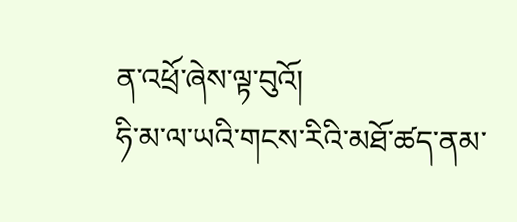ན་འཕྲོ་ཞེས་ལྟ་བུའོ།
ཧི་མ་ལ་ཡའི་གངས་རིའི་མཐོ་ཚད་ནམ་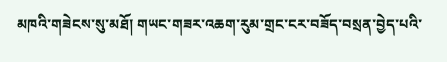མཁའི་གཟེངས་སུ་མཐོ། གཡང་གཟར་འཆག་རུམ་གྲང་ངར་བཟོད་བསྲན་བྱེད་པའི་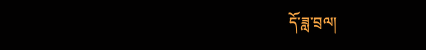དོ་ཟླ་བྲལ།